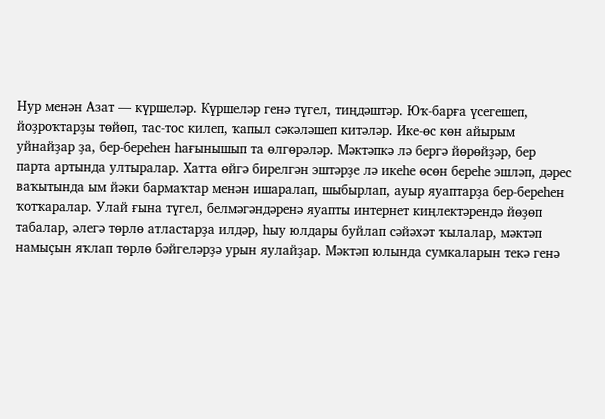Нур менән Азат — күршеләр. Күршеләр генә түгел, тиңдәштәр. Юҡ-барға үсегешеп, йоҙроҡтарҙы төйөп, тас-тос килеп, ҡапыл сәкәләшеп китәләр. Ике-өс көн айырым уйнайҙар ҙа, бер-береһен һағынышып та өлгөрәләр. Мәктәпкә лә бергә йөрөйҙәр, бер парта артында ултыралар. Хатта өйгә бирелгән эштәрҙе лә икеһе өсөн береһе эшләп, дәрес ваҡытында ым йәки бармаҡтар менән ишаралап, шыбырлап, ауыр яуаптарҙа бер-береһен ҡотҡаралар. Улай ғына түгел, белмәгәндәренә яуапты интернет киңлектәрендә йөҙөп табалар, әлегә төрлө атластарҙа илдәр, һыу юлдары буйлап сәйәхәт ҡылалар, мәктәп намыҫын яҡлап төрлө бәйгеләрҙә урын яулайҙар. Мәктәп юлында сумкаларын текә генә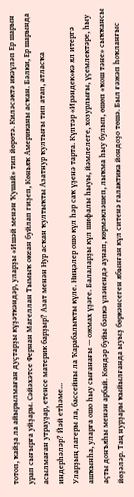тотоп, ҡайҙа ла айырылмаған дуҫтарҙы күҙәткәндәр, уларҙы «Ишәй менән Ҡушай» тип йөрөтә. Киләсәктә икәүләп Ер шарын урап сығырға уйҙары. Сәйәхәтсе Фернан Магеллан Тымыҡ океан буйлап гиҙеп, Көньяҡ Американы асҡан. Бәлки, Ер шарында асылмаған утрауҙар, етенсе материк барҙыр? Азат менән Нур асҡан ҡултыҡты Азатнур ҡултығы тип атап, атласҡа индерһәләр? Йәй етһәме...
Уларҙың лагеры ла, бассейны ла Ҡарабалыҡты күле. Ниңәлер ошо күл һәр саҡ үҙенә тарта. Күптәр «Ирәндек»кә ял итергә ашҡынһа, уларға ошо һыу сығанағы — ожмах үҙәге. Балаларҙы күл шифалы һыуы, йәмлелеге, хозурлығы, үҫемлектәре, һыу аҫты донъяһы менән арбай. Көндәр буйы бәпкә үләнендә аунап, көрмәкләшеп, лыҡма һыу булып, өшөп «ҡош тәне» сыҡҡансы йөҙәләр. Таң нурҙары ҡыйылғанда ыуыҙ бөркәнсеген ябынған күл ситенә галактика йондоҙо төшә. Был ғәжәп һоҡланғыс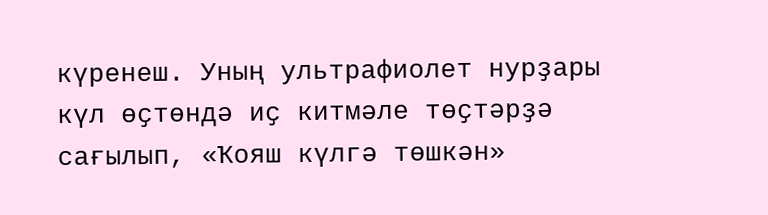күренеш. Уның ультрафиолет нурҙары күл өҫтөндә иҫ китмәле төҫтәрҙә сағылып, «Ҡояш күлгә төшкән»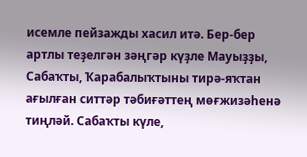исемле пейзажды хасил итә. Бер-бер артлы теҙелгән зәңгәр күҙле Мауыҙҙы, Сабаҡты, Ҡарабалыҡтыны тирә-яҡтан ағылған ситтәр тәбиғәттең мөғжизәһенә тиңләй. Сабаҡты күле,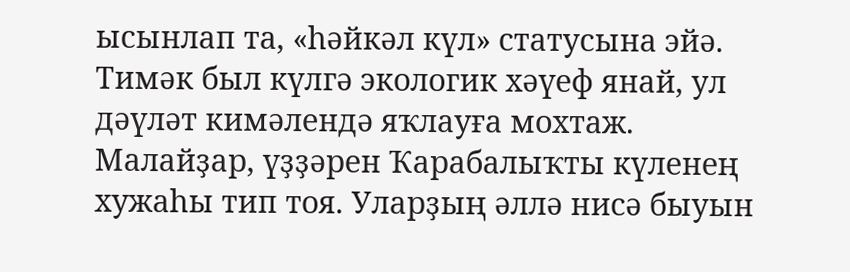ысынлап та, «һәйкәл күл» статусына эйә. Тимәк был күлгә экологик хәүеф янай, ул дәүләт кимәлендә яҡлауға мохтаж.
Малайҙар, үҙҙәрен Ҡарабалыҡты күленең хужаһы тип тоя. Уларҙың әллә нисә быуын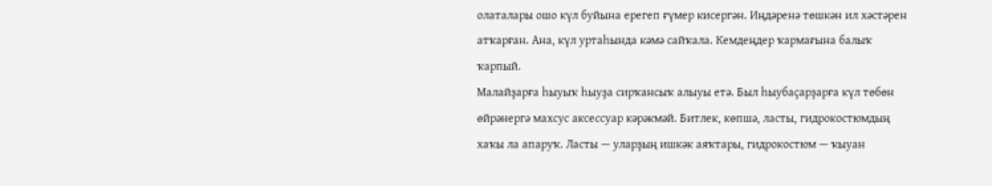олаталары ошо күл буйына ерегеп ғүмер кисергән. Иңдәренә төшкән ил хәстәрен атҡарған. Ана, күл уртаһында кәмә сайҡала. Кемдеңдер ҡармағына балыҡ ҡарпый.
Малайҙарға һыуыҡ һыуҙа сирҡансыҡ алыуы етә. Был һыубаҫарҙарға күл төбөн өйрәнергә махсус аксессуар кәрәкмәй. Битлек, көпшә, ласты, гидрокостюмдың хаҡы ла апаруҡ. Ласты — уларҙың ишкәк аяҡтары, гидрокостюм — ҡыуан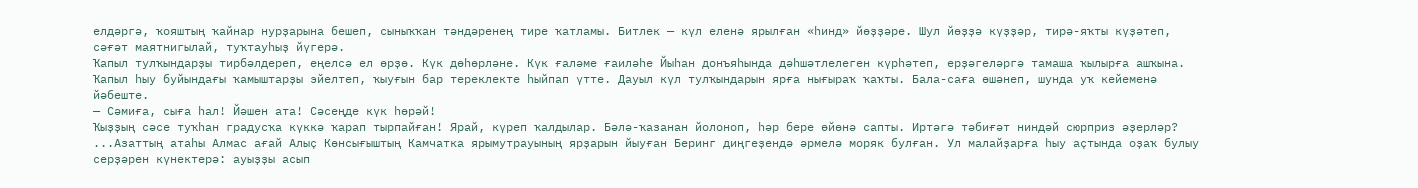елдәргә, ҡояштың ҡайнар нурҙарына бешеп, сыныҡҡан тәндәренең тире ҡатламы. Битлек — күл еленә ярылған «һинд» йөҙҙәре. Шул йөҙҙә күҙҙәр, тирә-яҡты күҙәтеп, сәғәт маятнигылай, туҡтауһыҙ йүгерә.
Ҡапыл тулҡындарҙы тирбәлдереп, еңелсә ел өрҙө. Күк дөһөрләне. Күк ғаләме ғаиләһе Йыһан донъяһында дәһшәтлелеген күрһәтеп, ерҙәгеләргә тамаша ҡылырға ашҡына. Ҡапыл һыу буйындағы ҡамыштарҙы эйелтеп, ҡыуғын бар тереклекте һыйпап үтте. Дауыл күл тулҡындарын ярға нығыраҡ ҡаҡты. Бала-саға өшәнеп, шунда уҡ кейеменә йәбеште.
— Сәмиға, сыға һал! Йәшен ата! Сәсеңде күк һөрәй!
Ҡыҙҙың сәсе туҡһан градусҡа күккә ҡарап тырпайған! Ярай, күреп ҡалдылар. Бәлә-ҡазанан йолоноп, һәр бере өйөнә сапты. Иртәгә тәбиғәт ниндәй сюрприз әҙерләр?
...Азаттың атаһы Алмас ағай Алыҫ Көнсығыштың Камчатка ярымутрауының ярҙарын йыуған Беринг диңгеҙендә әрмелә моряк булған. Ул малайҙарға һыу аҫтында оҙаҡ булыу серҙәрен күнектерә: ауыҙҙы асып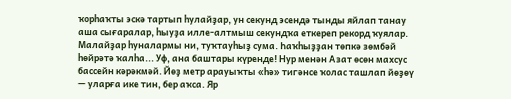ҡорһаҡты эскә тартып һулайҙар, ун секунд эсендә тынды яйлап танау аша сығаралар, һыуҙа илле-алтмыш секундҡа еткереп рекорд ҡуялар. Малайҙар һуналармы ни, туҡтауһыҙ сума. Һаҡһыҙҙан төпкә зөмбәй һөйрәтә ҡалһа... Уф, ана баштары күренде! Нур менән Азат өсөн махсус бассейн кәрәкмәй. Йөҙ метр арауыҡты «һә» тигәнсе ҡолас ташлап йөҙөү — уларға ике тин, бер аҡса. Яр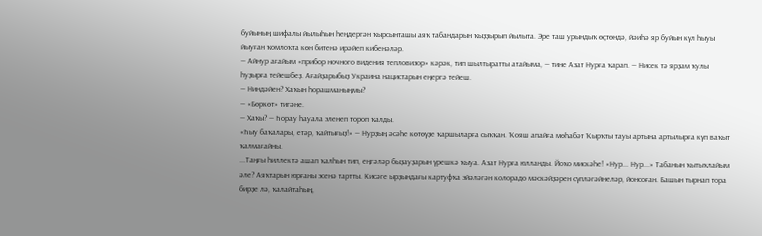буйының шифалы йылыһын һеңдергән ҡырсынташы аяҡ табандарын ҡыҙҙырып йылыта. Эре таш урындыҡ өҫтөндә, йәиһә яр буйын күл һыуы йыуған ҡомлоҡта көн битенә ирәйеп кибенәләр.
— Айнур ағайым «прибор ночного видения тепловизор» кәрәк, тип шылтыратты атайыма, — тине Азат Нурға ҡарап. — Нисек тә ярҙам ҡулы һуҙырға тейешбеҙ. Ағайҙарыбыҙ Украина нацистарын еңергә тейеш.
— Ниндәйен? Хаҡын һорашманыңмы?
— «Бөркөт» тигәне.
— Хаҡы? — Һорау һауала эленеп тороп ҡалды.
«Һыу баҡалары, етәр, ҡайтығыҙ!» — Нурҙың әсәһе көтөүҙе ҡаршыларға сыҡҡан. Ҡояш апайға мөһабәт Ҡырҡты тауы артына артылырға күп ваҡыт ҡалмағайны.
...Таңғы һиллектә ашап ҡалһын тип, еңгәләр быҙауҙарын үрешкә ҡыуа. Азат Нурға юлланды. Йоҡо мискәһе! «Нур... Нур...» Табанын ҡытыҡлайым әле? Аяҡтарын юрғаны эсенә тартты. Кисәге ырҙындағы картуфҡа эйәләгән колорадо мәскәйҙәрен сүпләгәйнеләр, йонсоған. Башын тырнап тора бирҙе лә, ҡалайтаһың,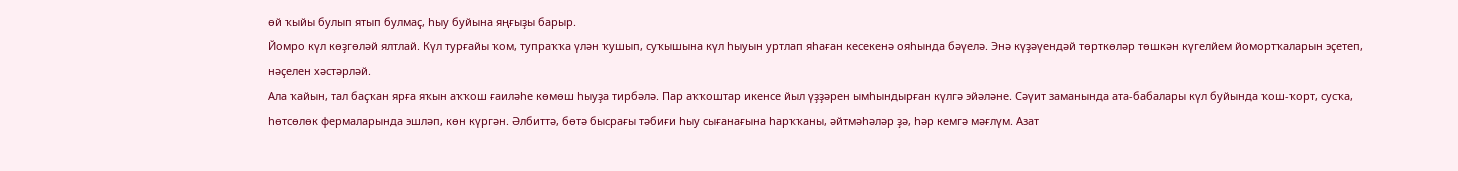өй ҡыйы булып ятып булмаҫ, һыу буйына яңғыҙы барыр.
Йомро күл көҙгөләй ялтлай. Күл турғайы ҡом, тупраҡҡа үлән ҡушып, суҡышына күл һыуын уртлап яһаған кесекенә ояһында бәүелә. Энә күҙәүендәй төрткөләр төшкән күгелйем йомортҡаларын эҫетеп, нәҫелен хәстәрләй.
Ала ҡайын, тал баҫҡан ярға яҡын аҡҡош ғаиләһе көмөш һыуҙа тирбәлә. Пар аҡҡоштар икенсе йыл үҙҙәрен ымһындырған күлгә эйәләне. Сәүит заманында ата-бабалары күл буйында ҡош-ҡорт, сусҡа, һөтсөлөк фермаларында эшләп, көн күргән. Әлбиттә, бөтә бысрағы тәбиғи һыу сығанағына һарҡҡаны, әйтмәһәләр ҙә, һәр кемгә мәғлүм. Азат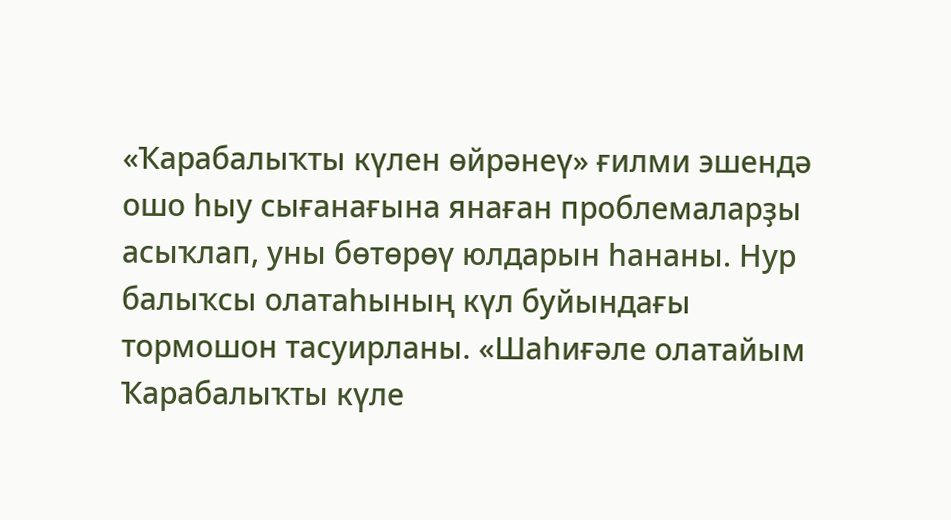«Ҡарабалыҡты күлен өйрәнеү» ғилми эшендә ошо һыу сығанағына янаған проблемаларҙы асыҡлап, уны бөтөрөү юлдарын һананы. Нур балыҡсы олатаһының күл буйындағы тормошон тасуирланы. «Шаһиғәле олатайым Ҡарабалыҡты күле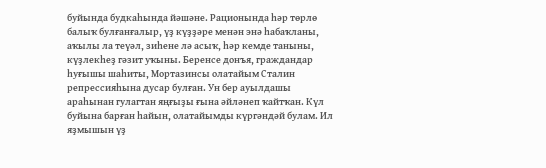буйында будкаһында йәшәне. Рационында һәр төрлө балыҡ булғанғалыр, үҙ күҙҙәре менән энә һабаҡланы, аҡылы ла теүәл, зиһене лә асыҡ, һәр кемде таныны, күҙлекһеҙ гәзит уҡыны. Беренсе донъя, граждандар һуғышы шаһиты, Мортазинсы олатайым Сталин репрессияһына дусар булған. Ун бер ауылдашы араһынан гулагтан яңғыҙы ғына әйләнеп ҡайтҡан. Күл буйына барған һайын, олатайымды күргәндәй булам. Ил яҙмышын үҙ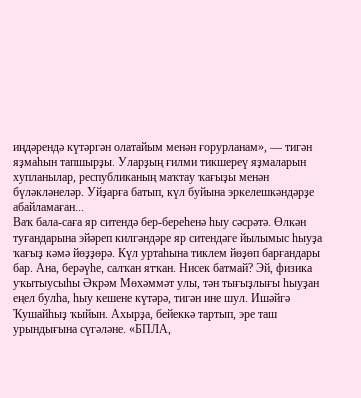иңдәрендә күтәргән олатайым менән ғорурланам», — тигән яҙмаһын тапшырҙы. Уларҙың ғилми тикшереү яҙмаларын хупланылар, республиканың маҡтау ҡағыҙы менән бүләкләнеләр. Уйҙарға батып, күл буйына эркелешкәндәрҙе абайламаған...
Ваҡ бала-саға яр ситендә бер-береһенә һыу сәсрәтә. Өлкән туғандарына эйәреп килгәндәре яр ситендәге йылымыс һыуҙа ҡағыҙ кәмә йөҙҙөрә. Күл уртаһына тиклем йөҙөп барғандары бар. Ана, берәүһе, салҡан ятҡан. Нисек батмай? Эй, физика уҡытыусыһы Әкрәм Мөхәммәт улы, тән тығыҙлығы һыуҙан еңел булһа, һыу кешене күтәрә, тигән ине шул. Ишәйгә Ҡушайһыҙ ҡыйын. Ахырҙа, бейеккә тартып, эре таш урындығына сүгәләне. «БПЛА,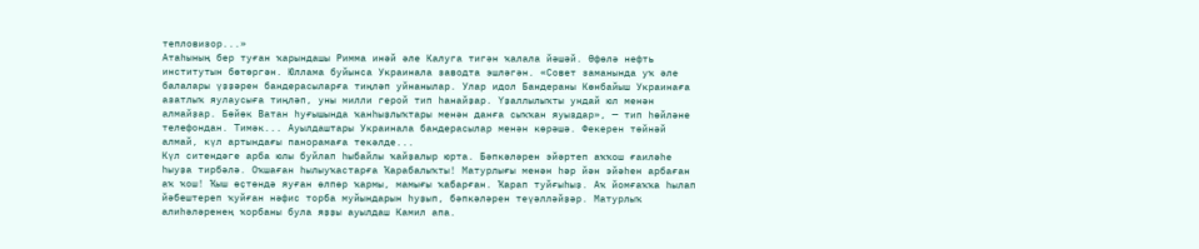тепловизор...»
Атаһының бер туған ҡарындашы Римма инәй әле Калуга тигән ҡалала йәшәй. Өфөлә нефть институтын бөтөргән. Юллама буйынса Украинала заводта эшләгән. «Совет заманында уҡ әле балалары үҙҙәрен бандерасыларға тиңләп уйнанылар. Улар идол Бандераны Көнбайыш Украинаға азатлыҡ яулаусыға тиңләп, уны милли герой тип һанайҙар. Үҙаллылыҡты ундай юл менән алмайҙар. Бөйөк Ватан һуғышында ҡанһыҙлыҡтары менән данға сыҡҡан яуыздар», — тип һөйләне телефондан. Тимәк... Ауылдаштары Украинала бандерасылар менән көрәшә. Фекерен төйнәй алмай, күл артындағы панорамаға текәлде...
Күл ситендәге арба юлы буйлап һыбайлы ҡайҙалыр юрта. Бәпкәләрен эйәртеп аҡҡош ғаиләһе һыуҙа тирбәлә. Оҡшаған һылыуҡастарға Ҡарабалыҡты! Матурлығы менән һәр йән эйәһен арбаған аҡ ҡош! Ҡыш өҫтөндә яуған өлпөр ҡармы, мамығы ҡабарған. Ҡарап туйғыһыҙ. Аҡ йомғаҡҡа һылап йәбештереп ҡуйған нәфис торба муйындарын һуҙып, бәпкәләрен теүәлләйҙәр. Матурлыҡ алиһәләренең ҡорбаны була яҙҙы ауылдаш Камил апа.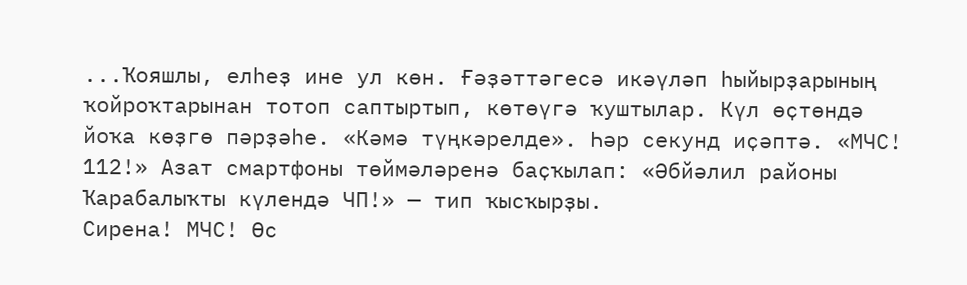...Ҡояшлы, елһеҙ ине ул көн. Ғәҙәттәгесә икәүләп һыйырҙарының ҡойроҡтарынан тотоп саптыртып, көтөүгә ҡуштылар. Күл өҫтөндә йоҡа көҙгө пәрҙәһе. «Кәмә түңкәрелде». Һәр секунд иҫәптә. «МЧС! 112!» Азат смартфоны төймәләренә баҫҡылап: «Әбйәлил районы Ҡарабалыҡты күлендә ЧП!» — тип ҡысҡырҙы.
Сирена! МЧС! Өс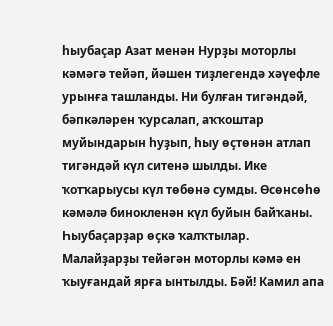һыубаҫар Азат менән Нурҙы моторлы кәмәгә тейәп, йәшен тиҙлегендә хәүефле урынға ташланды. Ни булған тигәндәй, бәпкәләрен ҡурсалап, аҡҡоштар муйындарын һуҙып, һыу өҫтөнән атлап тигәндәй күл ситенә шылды. Ике ҡотҡарыусы күл төбөнә сумды. Өсөнсөһө кәмәлә бинокленән күл буйын байҡаны. Һыубаҫарҙар өҫкә ҡалҡтылар. Малайҙарҙы тейәгән моторлы кәмә ен ҡыуғандай ярға ынтылды. Бәй! Камил апа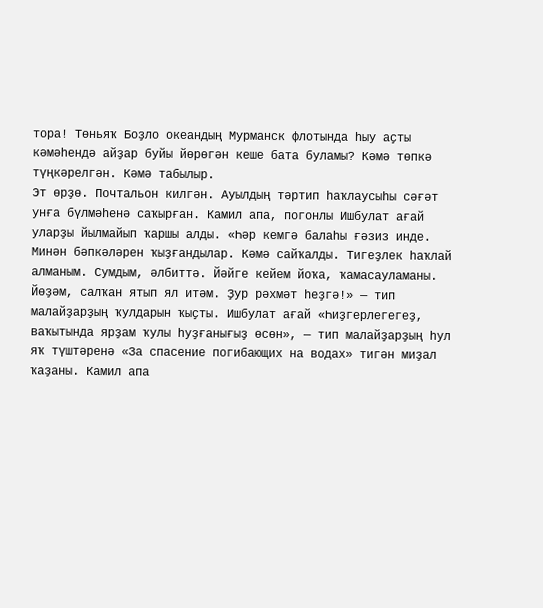тора! Төньяҡ Боҙло океандың Мурманск флотында һыу аҫты кәмәһендә айҙар буйы йөрөгән кеше бата буламы? Кәмә төпкә түңкәрелгән. Кәмә табылыр.
Эт өрҙө. Почтальон килгән. Ауылдың тәртип һаҡлаусыһы сәғәт унға бүлмәһенә саҡырған. Камил апа, погонлы Ишбулат ағай уларҙы йылмайып ҡаршы алды. «Һәр кемгә балаһы ғәзиз инде. Минән бәпкәләрен ҡыҙғандылар. Кәмә сайҡалды. Тигеҙлек һаҡлай алманым. Сумдым, әлбиттә. Йәйге кейем йоҡа, ҡамасауламаны. Йөҙәм, салҡан ятып ял итәм. Ҙур рәхмәт һеҙгә!» — тип малайҙарҙың ҡулдарын ҡыҫты. Ишбулат ағай «Һиҙгерлегегеҙ, ваҡытында ярҙам ҡулы һуҙғанығыҙ өсөн», — тип малайҙарҙың һул яҡ түштәренә «За спасение погибающих на водах» тигән миҙал ҡаҙаны. Камил апа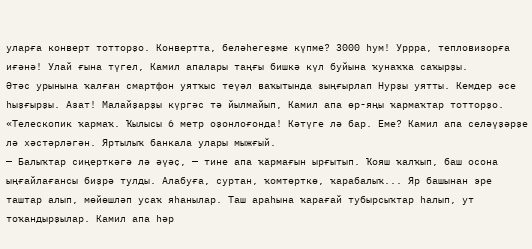уларға конверт тотторҙо. Конвертта, беләһегеҙме күпме? 3000 һум! Уррра, тепловизорға иғәнә! Улай ғына түгел, Камил апалары таңғы бишкә күл буйына ҡунаҡҡа саҡырҙы.
Әтәс урынына ҡалған смартфон уятҡыс теүәл ваҡытында зыңғырлап Нурҙы уятты. Кемдер әсе һыҙғырҙы. Азат! Малайҙарҙы күргәс тә йылмайып, Камил апа өр-яңы ҡармаҡтар тотторҙо. «Телескопик ҡармаҡ. Ҡылысы 6 метр оҙонлоғонда! Кәтүге лә бар. Еме? Камил апа селәүҙәрҙе лә хәстәрләгән. Яртылыҡ банкала улары мыжғый.
— Балыҡтар сиңерткәгә лә әүәҫ, — тине апа ҡармағын ырғытып. Ҡояш ҡалҡып, баш осона ыңғайлағансы биҙрә тулды. Алабуға, суртан, ҡомтөрткө, ҡарабалыҡ... Яр башынан эре таштар алып, мөйөшләп усаҡ яһанылар. Таш араһына ҡарағай тубырсыҡтар һалып, ут тоҡандырҙылар. Камил апа һәр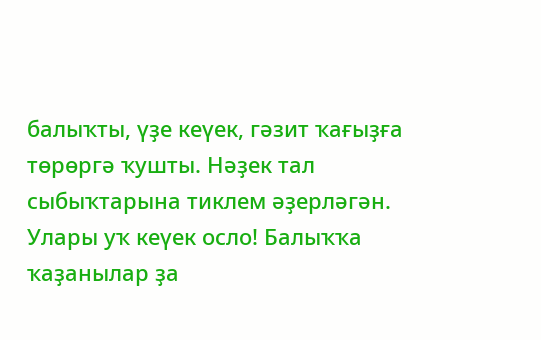балыҡты, үҙе кеүек, гәзит ҡағыҙға төрөргә ҡушты. Нәҙек тал сыбыҡтарына тиклем әҙерләгән. Улары уҡ кеүек осло! Балыҡҡа ҡаҙанылар ҙа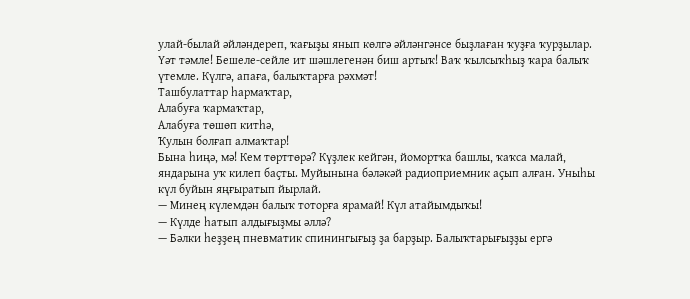улай-былай әйләндереп, ҡағыҙы янып көлгә әйләнгәнсе быҙлаған ҡуҙға ҡурҙылар. Үәт тәмле! Бешеле-сейле ит шәшлегенән биш артыҡ! Ваҡ ҡылсыҡһыҙ ҡара балыҡ үтемле. Күлгә, апаға, балыҡтарға рәхмәт!
Ташбулаттар һармаҡтар,
Алабуға ҡармаҡтар,
Алабуға төшөп китһә,
Ҡулын болғап алмаҡтар!
Бына һиңә, мә! Кем төрттөрә? Күҙлек кейгән, йомортҡа башлы, ҡаҡса малай, яндарына уҡ килеп баҫты. Муйынына бәләкәй радиоприемник аҫып алған. Уныһы күл буйын яңғыратып йырлай.
— Минең күлемдән балыҡ тоторға ярамай! Күл атайымдыҡы!
— Күлде һатып алдығыҙмы әллә?
— Бәлки һеҙҙең пневматик спинингығыҙ ҙа барҙыр. Балыҡтарығыҙҙы ергә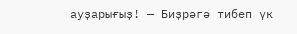ауҙарығыҙ! — Биҙрәгә тибеп үк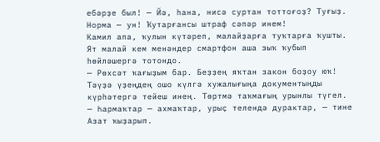ебәрҙе был! — Йә, һана, нисә суртан тоттоғоҙ? Туғыҙ. Норма — ун! Ҡутарғансы штраф сәпәр инем!
Камил апа, ҡулын күтәреп, малайҙарға туҡтарға ҡушты. Ят малай кем менәндер смартфон аша зыҡ ҡубып һөйләшергә тотондо.
— Рөхсәт ҡағыҙым бар. Беҙҙең яҡтан закон боҙоу юҡ! Тәүҙә үҙеңдең ошо күлгә хужалығыңа документыңды күрһәтергә тейеш инең. Төртмә таҡмағың урынлы түгел.
— Һармаҡтар — ахмаҡтар, урыҫ телендә дурактар, — тине Азат ҡыҙарып.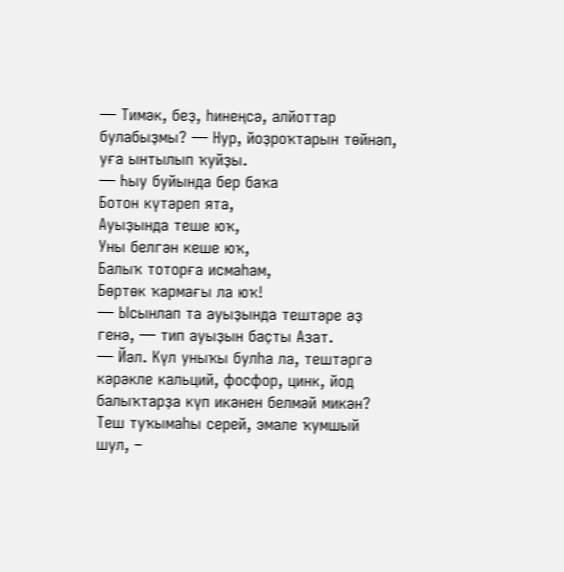— Тимәк, беҙ, һинеңсә, алйоттар булабыҙмы? — Нур, йоҙроҡтарын төйнәп, уға ынтылып ҡуйҙы.
— Һыу буйында бер баҡа
Ботон күтәреп ята,
Ауыҙында теше юҡ,
Уны белгән кеше юҡ,
Балыҡ тоторға исмаһам,
Бөртөк ҡармағы ла юҡ!
— Ысынлап та ауыҙында тештәре әҙ генә, — тип ауыҙын баҫты Азат.
— Йәл. Күл уныҡы булһа ла, тештәргә кәрәкле кальций, фосфор, цинк, йод балыҡтарҙа күп икәнен белмәй микән? Теш туҡымаһы серей, эмале ҡумшый шул, –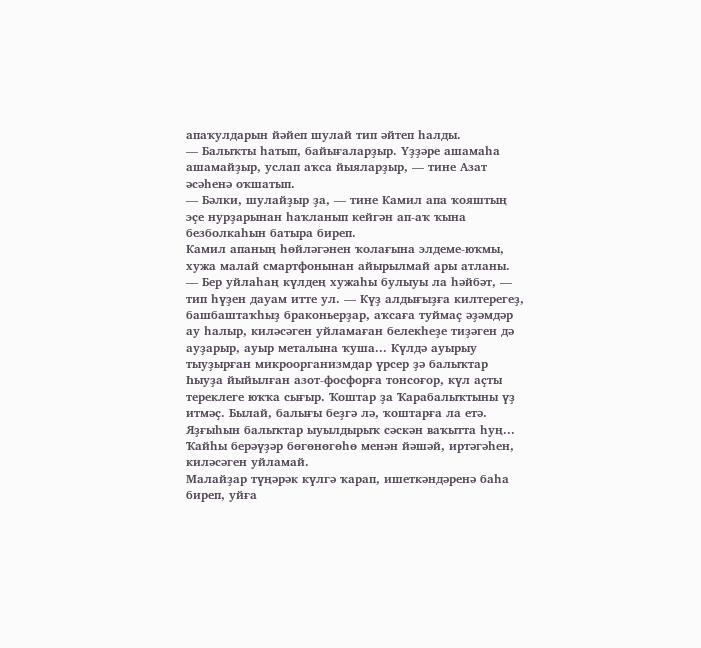апаҡулдарын йәйеп шулай тип әйтеп һалды.
— Балыҡты һатып, байығаларҙыр. Үҙҙәре ашамаһа ашамайҙыр, услап аҡса йыяларҙыр, — тине Азат әсәһенә оҡшатып.
— Бәлки, шулайҙыр ҙа, — тине Камил апа ҡояштың эҫе нурҙарынан һаҡланып кейгән ап-аҡ ҡына безболкаһын батыра биреп.
Камил апаның һөйләгәнен ҡолағына элдеме-юҡмы, хужа малай смартфонынан айырылмай ары атланы.
— Бер уйлаһаң күлдең хужаһы булыуы ла һәйбәт, — тип һүҙен дауам итте ул. — Күҙ алдығыҙға килтерегеҙ, башбаштаҡһыҙ браконьерҙар, аҡсаға туймаҫ әҙәмдәр ау һалыр, киләсәген уйламаған белекһеҙе тиҙәген дә ауҙарыр, ауыр металына ҡуша... Күлдә ауырыу тыуҙырған микроорганизмдар үрсер ҙә балыҡтар Һыуҙа йыйылған азот-фосфорға тонсоғор, күл аҫты тереклеге юҡҡа сығыр. Ҡоштар ҙа Ҡарабалыҡтыны үҙ итмәҫ. Былай, балығы беҙгә лә, ҡоштарға ла етә. Яҙғыһын балыҡтар ыуылдырыҡ сәскән ваҡытта һуң... Ҡайһы берәүҙәр бөгөнөгөһө менән йәшәй, иртәгәһен, киләсәген уйламай.
Малайҙар түңәрәк күлгә ҡарап, ишеткәндәренә баһа биреп, уйға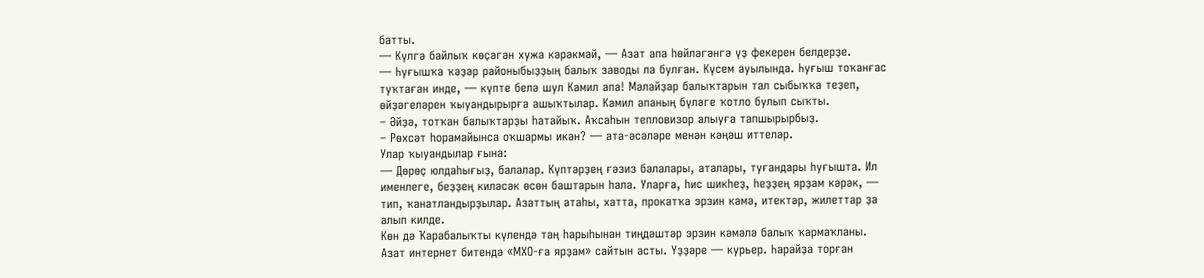батты.
— Күлгә байлыҡ көҫәгән хужа кәрәкмәй, — Азат апа һөйләгәнгә үҙ фекерен белдерҙе.
— Һуғышҡа ҡәҙәр районыбыҙҙың балыҡ заводы ла булған. Күсем ауылында. Һуғыш тоҡанғас туҡтаған инде, — күпте белә шул Камил апа! Малайҙар балыҡтарын тал сыбыҡҡа теҙеп, өйҙәгеләрен ҡыуандырырға ашыҡтылар. Камил апаның бүләге ҡотло булып сыҡты.
– Әйҙә, тотҡан балыҡтарҙы һатайыҡ. Аҡсаһын тепловизор алыуға тапшырырбыҙ.
– Рөхсәт һорамайынса оҡшармы икән? — ата-әсәләре менән кәңәш иттеләр.
Улар ҡыуандылар ғына:
— Дөрөҫ юлдаһығыҙ, балалар. Күптәрҙең ғәзиз балалары, аталары, туғандары һуғышта. Ил именлеге, беҙҙең киләсәк өсөн баштарын һала. Уларға, һис шикһеҙ, һеҙҙең ярҙам кәрәк, — тип, ҡанатландырҙылар. Азаттың атаһы, хатта, прокатҡа эрзин кәмә, итектәр, жилеттар ҙа алып килде.
Көн дә Ҡарабалыҡты күлендә таң һарыһынан тиңдәштәр эрзин кәмәлә балыҡ ҡармаҡланы. Азат интернет битендә «МХО-ға ярҙам» сайтын асты. Үҙҙәре — курьер. Һарайҙа торған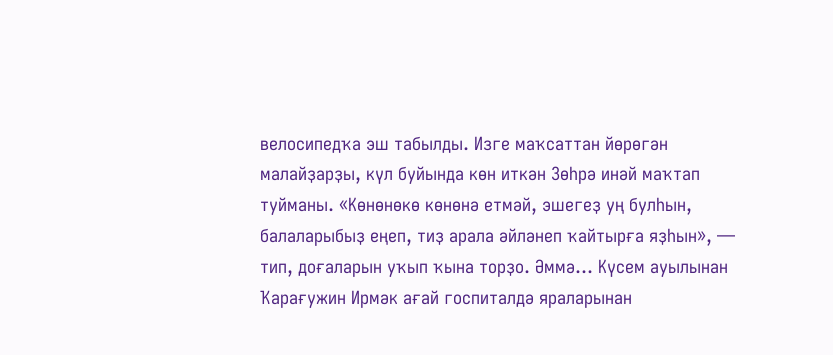велосипедҡа эш табылды. Изге маҡсаттан йөрөгән малайҙарҙы, күл буйында көн иткән Зөһрә инәй маҡтап туйманы. «Көнөнөкө көнөнә етмәй, эшегеҙ уң булһын, балаларыбыҙ еңеп, тиҙ арала әйләнеп ҡайтырға яҙһын», — тип, доғаларын уҡып ҡына торҙо. Әммә... Күсем ауылынан Ҡарағужин Ирмәк ағай госпиталдә яраларынан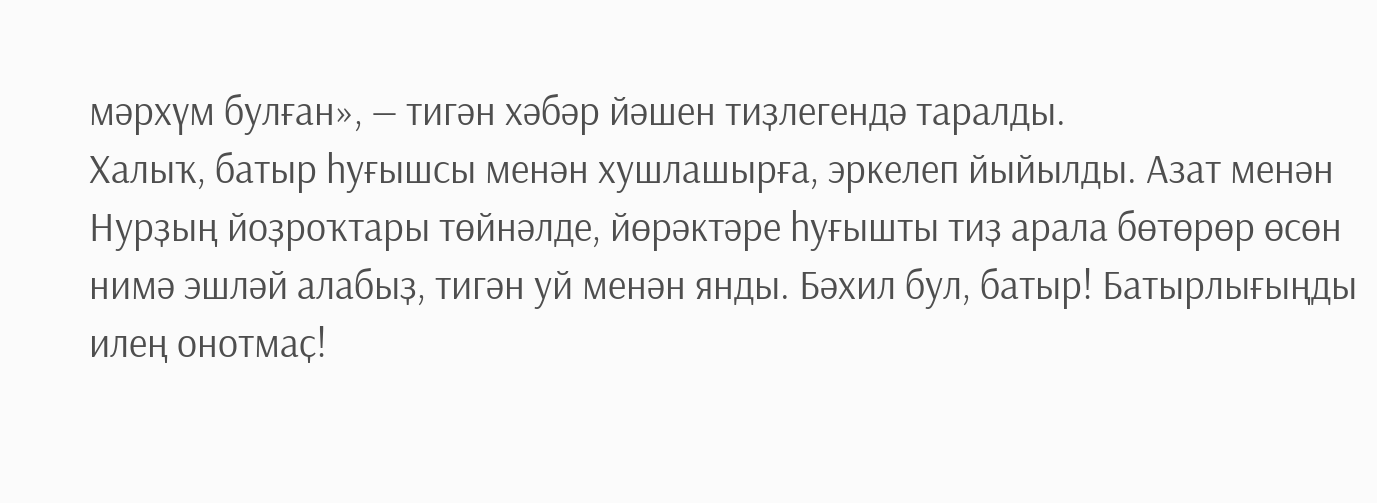мәрхүм булған», — тигән хәбәр йәшен тиҙлегендә таралды.
Халыҡ, батыр һуғышсы менән хушлашырға, эркелеп йыйылды. Азат менән Нурҙың йоҙроҡтары төйнәлде, йөрәктәре һуғышты тиҙ арала бөтөрөр өсөн нимә эшләй алабыҙ, тигән уй менән янды. Бәхил бул, батыр! Батырлығыңды илең онотмаҫ!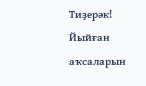Тиҙерәк! Йыйған аҡсаларын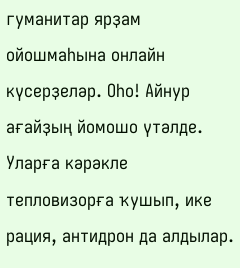гуманитар ярҙам ойошмаһына онлайн күсерҙеләр. Оһо! Айнур ағайҙың йомошо үтәлде. Уларға кәрәкле тепловизорға ҡушып, ике рация, антидрон да алдылар.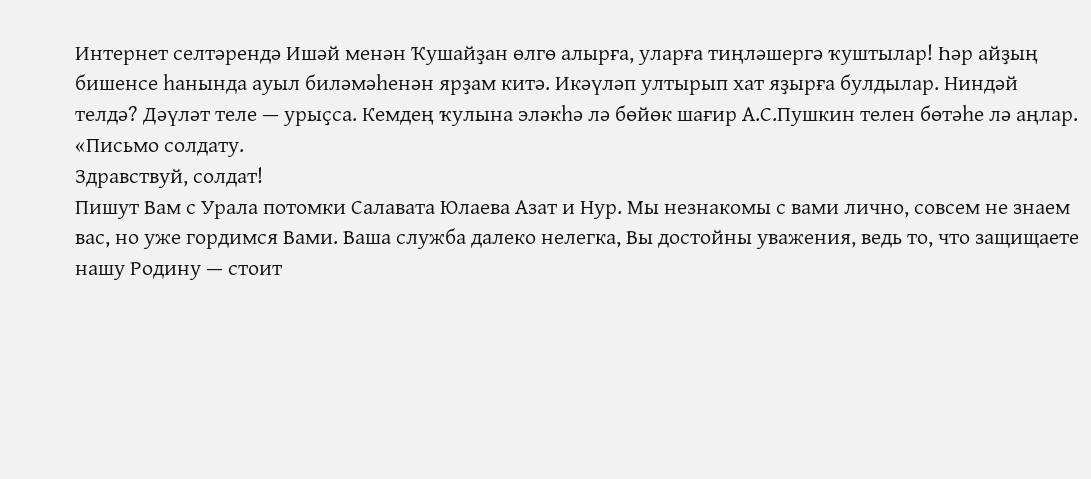Интернет селтәрендә Ишәй менән Ҡушайҙан өлгө алырға, уларға тиңләшергә ҡуштылар! Һәр айҙың бишенсе һанында ауыл биләмәһенән ярҙам китә. Икәүләп ултырып хат яҙырға булдылар. Ниндәй телдә? Дәүләт теле — урыҫса. Кемдең ҡулына эләкһә лә бөйөк шағир А.С.Пушкин телен бөтәһе лә аңлар.
«Письмо солдату.
Здравствуй, солдат!
Пишут Вам с Урала потомки Салавата Юлаева Азат и Нур. Мы незнакомы с вами лично, совсем не знаем вас, но уже гордимся Вами. Ваша служба далеко нелегка, Вы достойны уважения, ведь то, что защищаете нашу Родину — стоит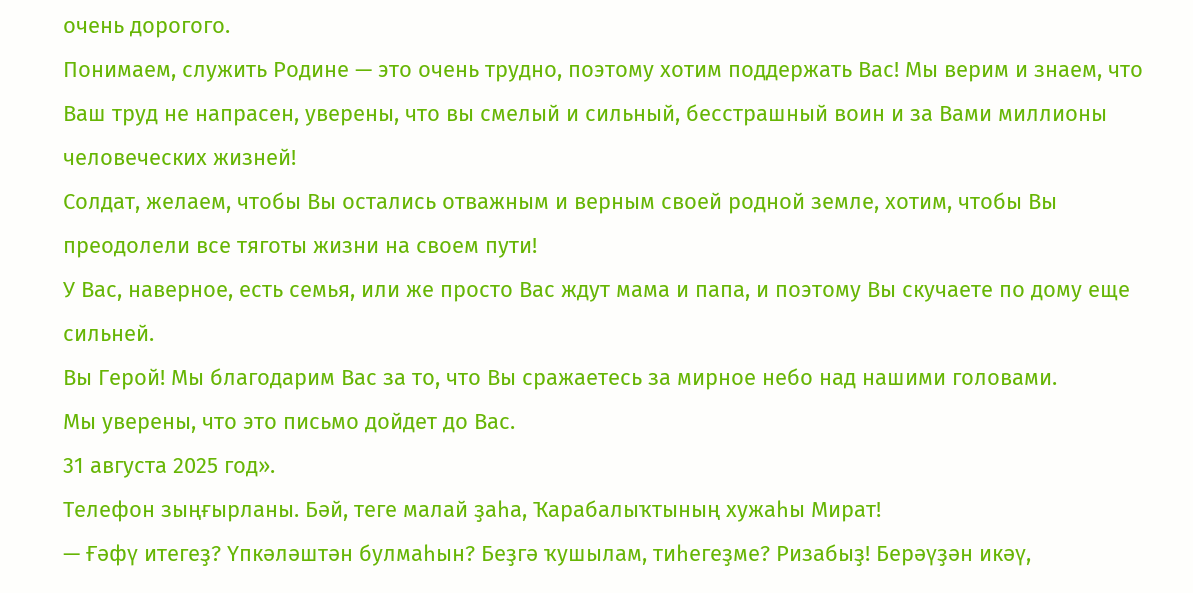очень дорогого.
Понимаем, служить Родине — это очень трудно, поэтому хотим поддержать Вас! Мы верим и знаем, что Ваш труд не напрасен, уверены, что вы смелый и сильный, бесстрашный воин и за Вами миллионы человеческих жизней!
Солдат, желаем, чтобы Вы остались отважным и верным своей родной земле, хотим, чтобы Вы преодолели все тяготы жизни на своем пути!
У Вас, наверное, есть семья, или же просто Вас ждут мама и папа, и поэтому Вы скучаете по дому еще сильней.
Вы Герой! Мы благодарим Вас за то, что Вы сражаетесь за мирное небо над нашими головами.
Мы уверены, что это письмо дойдет до Вас.
31 августа 2025 год».
Телефон зыңғырланы. Бәй, теге малай ҙаһа, Ҡарабалыҡтының хужаһы Мират!
— Ғәфү итегеҙ? Үпкәләштән булмаһын? Беҙгә ҡушылам, тиһегеҙме? Ризабыҙ! Берәүҙән икәү,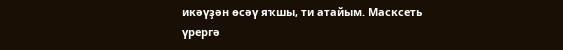икәүҙән өсәү яҡшы, ти атайым. Масксеть үрергә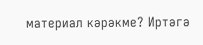материал кәрәкме? Иртәгә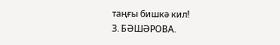таңғы бишкә кил!
З. БӘШӘРОВА.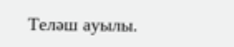Теләш ауылы.